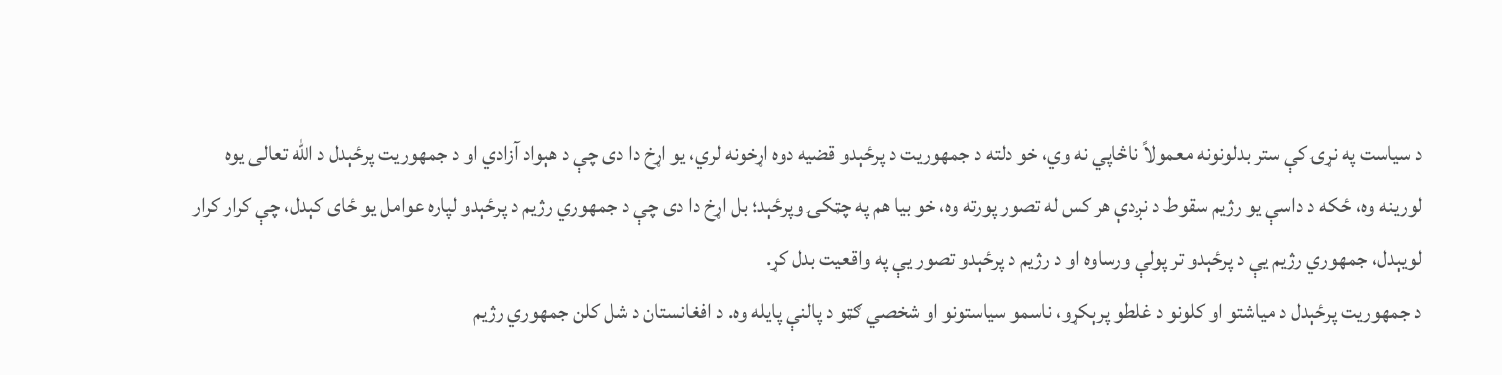د سیاست په نړۍ کې ستر بدلونونه معمولاً ناڅاپي نه وي، خو دلته د جمهوریت د پرځېدو قضیه دوه اړخونه لري، یو اړخ دا دی چې د هېواد آزادي او د جمهوریت پرځېدل د الله تعالی یوه لورینه وه، ځکه د داسې یو رژیم سقوط د نږدې هر کس له تصور پورته وه، خو بیا هم په چټکۍ وپرځېد؛ بل اړخ دا دی چې د جمهوري رژیم د پرځېدو لپاره عوامل یو ځای کېدل، چې کرار کرار لویېدل، جمهوري رژیم یې د پرځېدو تر پولې ورساوه او د رژیم د پرځېدو تصور یې په واقعیت بدل کړ.
د جمهوريت پرځېدل د میاشتو او کلونو د غلطو پرېکړو، ناسمو سیاستونو او شخصي ګټو د پالنې پایله وه. د افغانستان د شل کلن جمهوري رژیم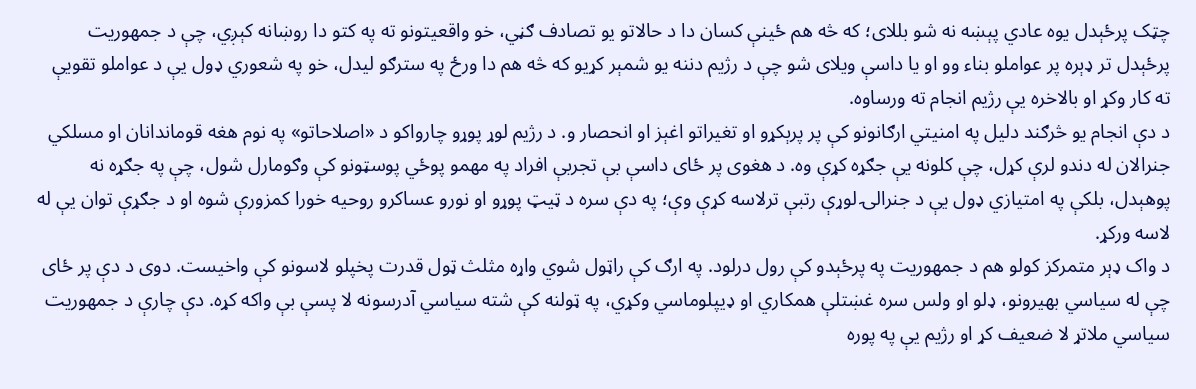چټک پرځېدل یوه عادي پېښه نه شو بللای؛ که څه هم ځینې کسان دا د حالاتو یو تصادف ګڼي، خو واقعیتونو ته په کتو دا روښانه کېږي، چې د جمهوریت پرځېدل تر ډېره پر عواملو بناء وو او یا داسې ویلای شو چې د رژیم دننه یو شمېر کړیو که څه هم دا ورځ په سترګو لیدل، خو په شعوري ډول یې د عواملو تقویې ته کار وکړ او بالاخره یې رژیم انجام ته ورساوه.
د دې انجام یو څرګند دلیل په امنیتي ارګانونو کې پر پرېکړو او تغیراتو اغېز او انحصار و. د رژیم لوړ پوړو چارواکو د «اصلاحاتو» په نوم هغه قوماندانان او مسلکي جنرالان له دندو لرې کړل، چې کلونه یې جګړه کړې وه. د هغوی پر ځای داسې بې تجربې افراد په مهمو پوځي پوسټونو کې وګومارل شول، چې په جګړه نه پوهېدل، بلکې په امتیازي ډول یې د جنرالۍ لوړې رتبې ترلاسه کړې وې؛ په دې سره د ټیټ پوړو او نورو عساکرو روحیه خورا کمزورې شوه او د جګړې توان یې له لاسه ورکړ.
د واک ډېر متمرکز کولو هم د جمهوریت په پرځېدو کې رول درلود. په ارګ کې راټول شوي واړه مثلث ټول قدرت پخپلو لاسونو کې واخیست. دوی د دې پر ځای چې له سیاسي بهیرونو، ډلو او ولس سره غښتلې همکاري او ډیپلوماسي وکړي، په ټولنه کې شته سیاسي آدرسونه لا پسې بې واکه کړه. دې چارې د جمهوریت سیاسي ملاتړ لا ضعیف کړ او رژیم یې په پوره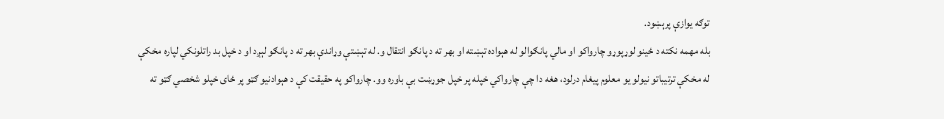توګه یوازې پرېښود.
بله مهمه نکته د ځینو لوړپوړو چارواکو او مالي پانګوالو له هېواده تېښته او بهر ته د پانګو انتقال و. له تېښتې وړاندې بهر ته د پانګو لېږد او د خپل بد راتلونکي لپاره مخکې له مخکې ترتیباتو نیولو یو معلوم پیغام درلود، هغه دا چې چارواکي خپله پر خپل جوړښت بې باوره وو. چارواکو په حقیقت کې د هېوادنیو ګټو پر ځای خپلو شخصي ګټو ته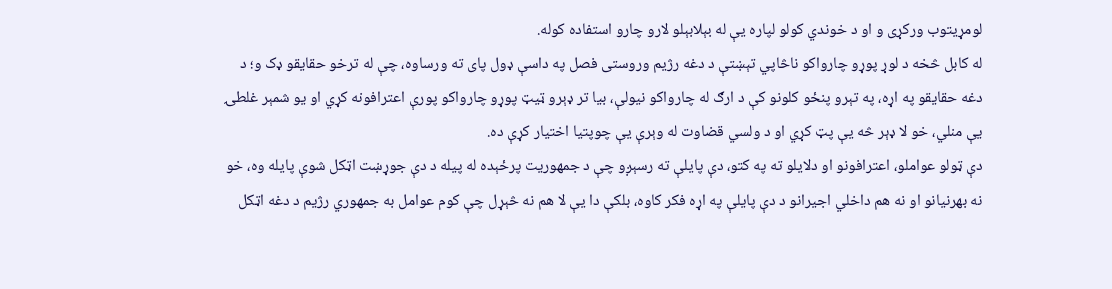لومړیتوب ورکړی و او د خوندي کولو لپاره یې له بېلابېلو لارو چارو استفاده کوله.
له کابل څخه د لوړ پوړو چارواکو ناڅاپي تېښتې د دغه رژیم وروستی فصل په داسې ډول پای ته ورساوه، چې له ترخو حقایقو ډک و؛ د دغه حقایقو په اړه، په تېرو پنځو کلونو کې د ارګ له چارواکو نیولې، بیا تر ډېرو ټیټ پوړو چارواکو پورې اعترافونه کړي او یو شمېر غلطۍ یې منلي، خو لا ډېر څه یې پټ کړي او د ولسي قضاوت له وېرې یې چوپتیا اختیار کړې ده.
دې ټولو عواملو، اعترافونو او دلایلو ته په کتو، دې پایلې ته رسېږو چې د جمهوریت پرځېده له پیله د دې جوړښت اټکل شوې پایله وه، خو نه بهرنیانو او نه هم داخلي اجیرانو د دې پایلې په اړه فکر کاوه، بلکې دا یې لا هم نه څېړل چې کوم عوامل به جمهوري رژیم د دغه اټکل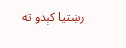رښتیا کېدو ته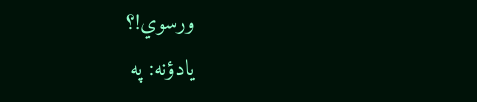ورسوي!؟
یادؤنه: په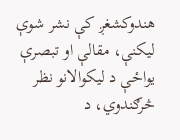هندوکشغږ کې نشر شوې لیکنې، مقالې او تبصرې یواځې د لیکوالانو نظر څرګندوي، د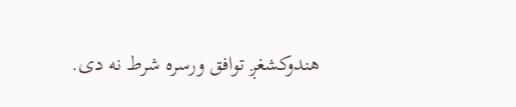هندوکشغږ توافق ورسره شرط نه دی.